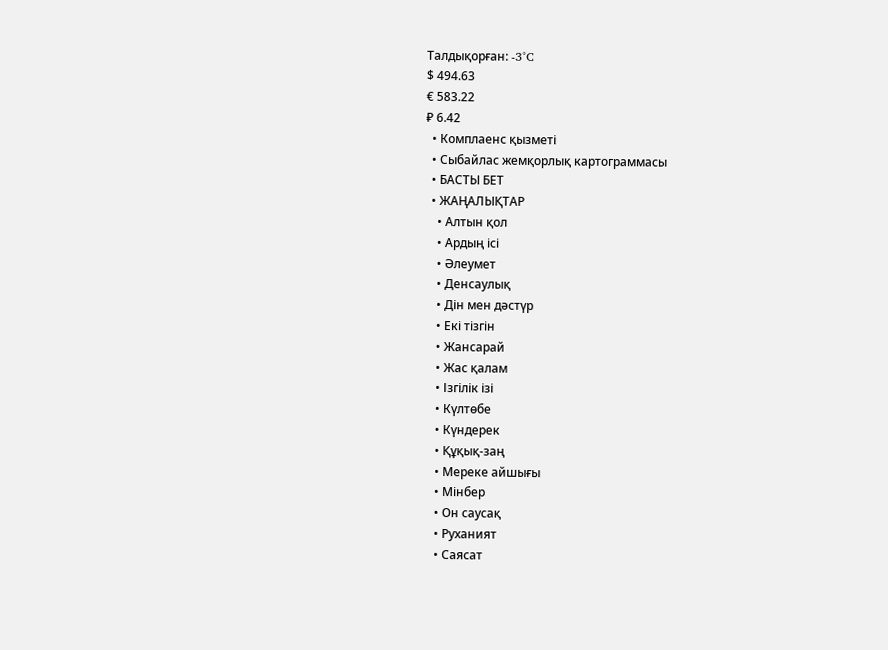Талдықорған: -3°C
$ 494.63
€ 583.22
₽ 6.42
  • Комплаенс қызметі
  • Сыбайлас жемқорлық картограммасы
  • БАСТЫ БЕТ
  • ЖАҢАЛЫҚТАР
    • Алтын қол
    • Ардың ісі
    • Әлеумет
    • Денсаулық
    • Дін мен дәстүр
    • Екі тізгін
    • Жансарай
    • Жас қалам
    • Ізгілік ізі
    • Күлтөбе
    • Күндерек
    • Құқық-заң
    • Мереке айшығы
    • Мінбер
    • Он саусақ
    • Руханият
    • Саясат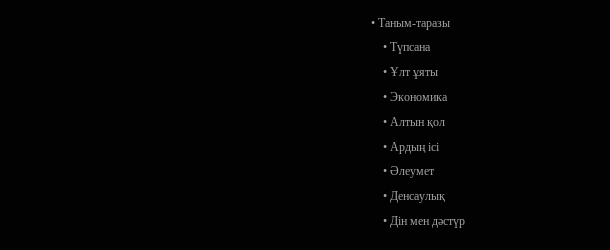• Таным-таразы
    • Түпсана
    • Ұлт ұяты
    • Экономика
    • Алтын қол
    • Ардың ісі
    • Әлеумет
    • Денсаулық
    • Дін мен дәстүр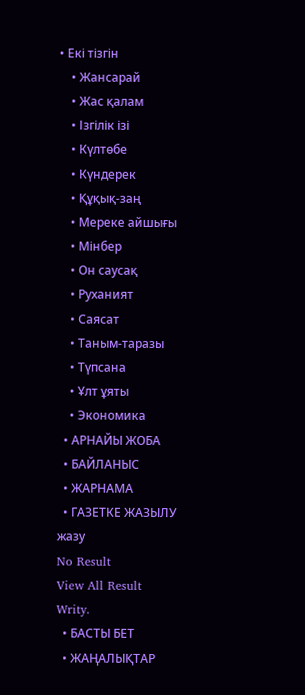• Екі тізгін
    • Жансарай
    • Жас қалам
    • Ізгілік ізі
    • Күлтөбе
    • Күндерек
    • Құқық-заң
    • Мереке айшығы
    • Мінбер
    • Он саусақ
    • Руханият
    • Саясат
    • Таным-таразы
    • Түпсана
    • Ұлт ұяты
    • Экономика
  • АРНАЙЫ ЖОБА
  • БАЙЛАНЫС
  • ЖАРНАМА
  • ГАЗЕТКЕ ЖАЗЫЛУ
жазу
No Result
View All Result
Writy.
  • БАСТЫ БЕТ
  • ЖАҢАЛЫҚТАР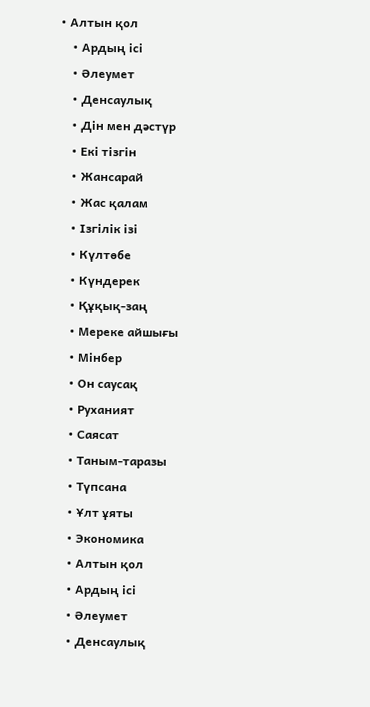• Алтын қол
    • Ардың ісі
    • Әлеумет
    • Денсаулық
    • Дін мен дәстүр
    • Екі тізгін
    • Жансарай
    • Жас қалам
    • Ізгілік ізі
    • Күлтөбе
    • Күндерек
    • Құқық-заң
    • Мереке айшығы
    • Мінбер
    • Он саусақ
    • Руханият
    • Саясат
    • Таным-таразы
    • Түпсана
    • Ұлт ұяты
    • Экономика
    • Алтын қол
    • Ардың ісі
    • Әлеумет
    • Денсаулық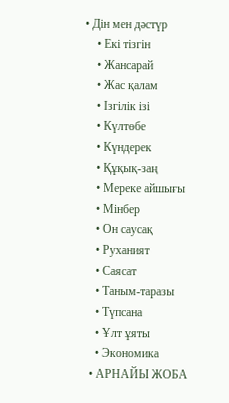• Дін мен дәстүр
    • Екі тізгін
    • Жансарай
    • Жас қалам
    • Ізгілік ізі
    • Күлтөбе
    • Күндерек
    • Құқық-заң
    • Мереке айшығы
    • Мінбер
    • Он саусақ
    • Руханият
    • Саясат
    • Таным-таразы
    • Түпсана
    • Ұлт ұяты
    • Экономика
  • АРНАЙЫ ЖОБА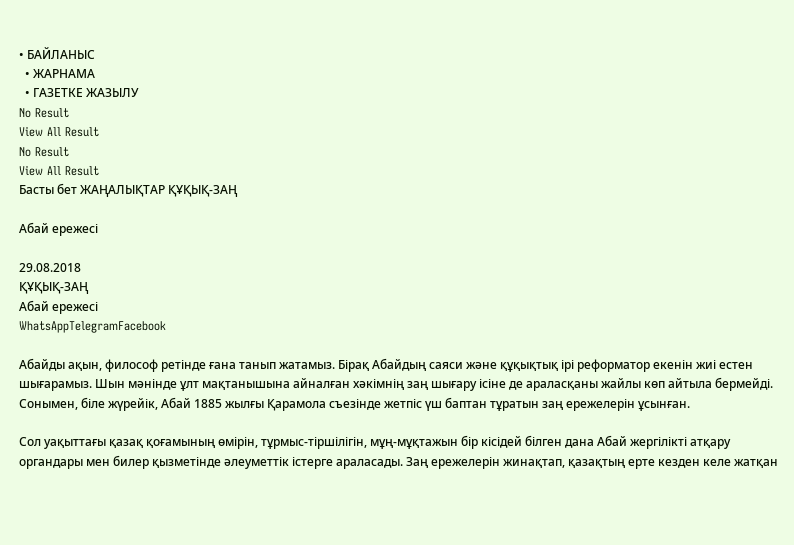• БАЙЛАНЫС
  • ЖАРНАМА
  • ГАЗЕТКЕ ЖАЗЫЛУ
No Result
View All Result
No Result
View All Result
Басты бет ЖАҢАЛЫҚТАР ҚҰҚЫҚ-ЗАҢ

Абай ережесі

29.08.2018
ҚҰҚЫҚ-ЗАҢ
Абай ережесі
WhatsAppTelegramFacebook

Абайды ақын, философ ретінде ғана танып жатамыз. Бірақ Абайдың саяси және құқықтық ірі реформатор екенін жиі естен шығарамыз. Шын мәнінде ұлт мақтанышына айналған хәкімнің заң шығару ісіне де араласқаны жайлы көп айтыла бермейді. Сонымен, біле жүрейік, Абай 1885 жылғы Қарамола съезінде жетпіс үш баптан тұратын заң ережелерін ұсынған.

Сол уақыттағы қазақ қоғамының өмірін, тұрмыс-тіршілігін, мұң-мұқтажын бір кісідей білген дана Абай жергілікті атқару органдары мен билер қызметінде әлеуметтік істерге араласады. Заң ережелерін жинақтап, қазақтың ерте кезден келе жатқан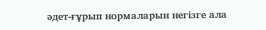әдет-ғұрып нормаларын негізге ала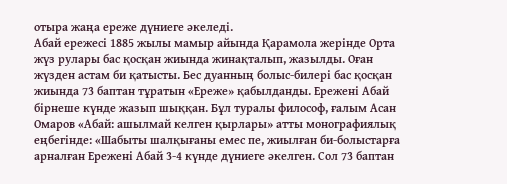отыра жаңа ереже дүниеге әкеледі.
Абай ережесі 1885 жылы мамыр айында Қарамола жерінде Орта жүз рулары бас қосқан жиында жинақталып, жазылды. Оған жүзден астам би қатысты. Бес дуанның болыс-билері бас қосқан жиында 73 баптан тұратын «Ереже» қабылданды. Ережені Абай бірнеше күнде жазып шыққан. Бұл туралы философ, ғалым Асан Омаров «Абай: ашылмай келген қырлары» атты монографиялық еңбегінде: «Шабыты шалқығаны емес пе, жиылған би-болыстарға арналған Ережені Абай 3-4 күнде дүниеге әкелген. Сол 73 баптан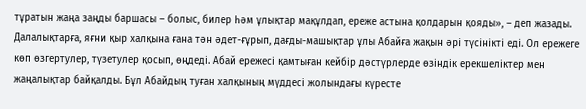тұратын жаңа заңды баршасы – болыс, билер һәм ұлықтар мақұлдап, ереже астына қолдарын қояды», – деп жазады.
Далалықтарға, яғни қыр халқына ғана тән әдет-ғұрып, дағды-машықтар ұлы Абайға жақын әрі түсінікті еді. Ол ережеге көп өзгертулер, түзетулер қосып, өңдеді. Абай ережесі қамтыған кейбір дәстүрлерде өзіндік ерекшеліктер мен жаңалықтар байқалды. Бұл Абайдың туған халқының мүддесі жолындағы күресте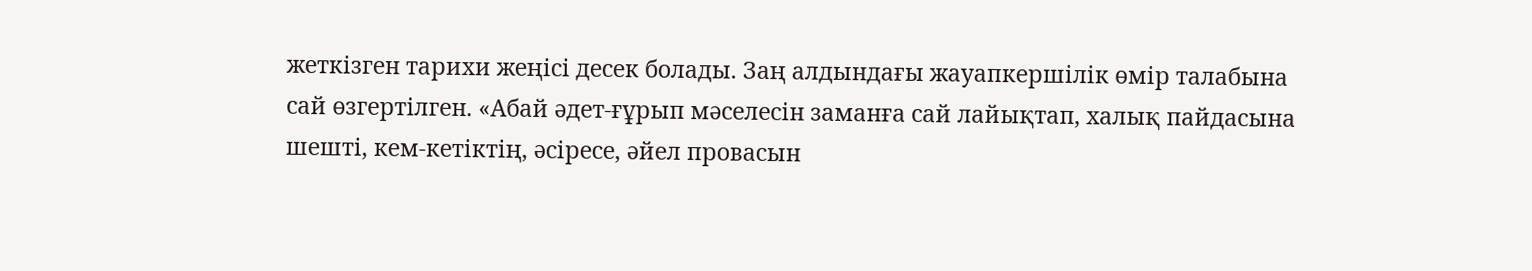жеткізген тарихи жеңісі десек болады. Заң алдындағы жауапкершілік өмір талабына сай өзгертілген. «Абай әдет-ғұрып мәселесін заманға сай лайықтап, халық пайдасына шешті, кем-кетіктің, әсіресе, әйел провасын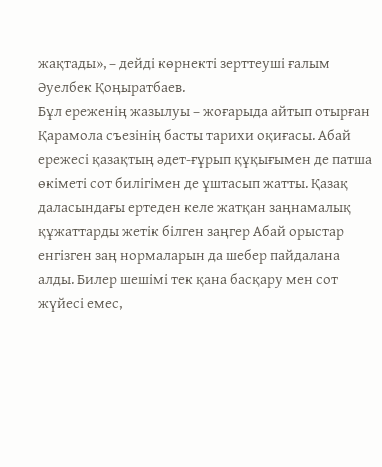жақтады», – дейді көрнекті зерттеуші ғалым Әуелбек Қоңыратбаев.
Бұл ереженің жазылуы – жоғарыда айтып отырған Қарамола съезінің басты тарихи оқиғасы. Абай ережесі қазақтың әдет-ғұрып құқығымен де патша өкіметі сот билігімен де ұштасып жатты. Қазақ даласындағы ертеден келе жатқан заңнамалық құжаттарды жетік білген заңгер Абай орыстар енгізген заң нормаларын да шебер пайдалана алды. Билер шешімі тек қана басқару мен сот жүйесі емес,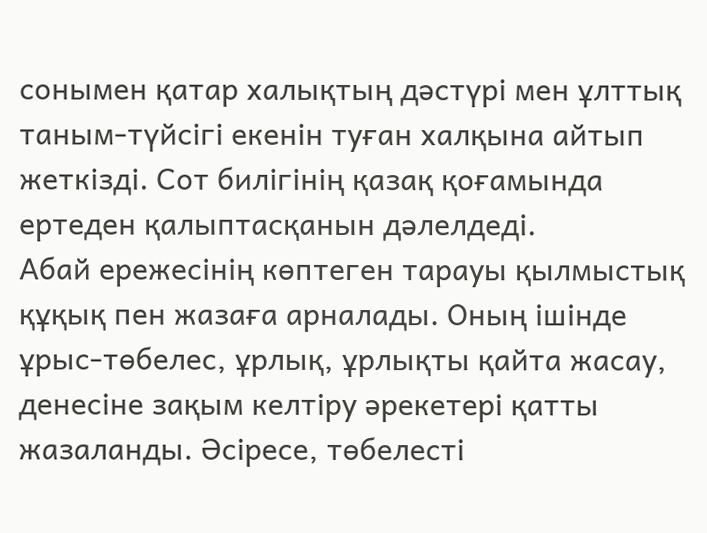сонымен қатар халықтың дәстүрі мен ұлттық таным-түйсігі екенін туған халқына айтып жеткізді. Сот билігінің қазақ қоғамында ертеден қалыптасқанын дәлелдеді.
Абай ережесінің көптеген тарауы қылмыстық құқық пен жазаға арналады. Оның ішінде ұрыс-төбелес, ұрлық, ұрлықты қайта жасау, денесіне зақым келтіру әрекетері қатты жазаланды. Әсіресе, төбелесті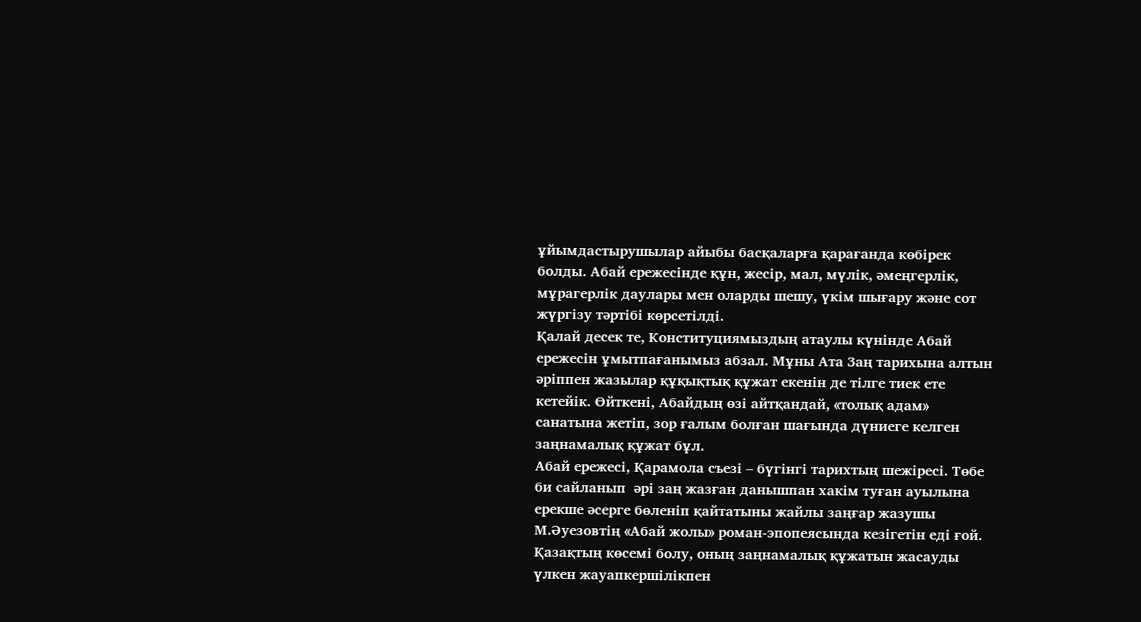ұйымдастырушылар айыбы басқаларға қарағанда көбірек болды. Абай ережесінде құн, жесір, мал, мүлік, әмеңгерлік, мұрагерлік даулары мен оларды шешу, үкім шығару және сот жүргізу тәртібі көрсетілді.
Қалай десек те, Конституциямыздың атаулы күнінде Абай ережесін ұмытпағанымыз абзал. Мұны Ата Заң тарихына алтын әріппен жазылар құқықтық құжат екенін де тілге тиек ете кетейік. Өйткені, Абайдың өзі айтқандай, «толық адам» санатына жетіп, зор ғалым болған шағында дүниеге келген заңнамалық құжат бұл.
Абай ережесі, Қарамола съезі – бүгінгі тарихтың шежіресі. Төбе би сайланып  әрі заң жазған данышпан хакім туған ауылына ерекше әсерге бөленіп қайтатыны жайлы заңғар жазушы М.Әуезовтің «Абай жолы» роман-эпопеясында кезігетін еді ғой. Қазақтың көсемі болу, оның заңнамалық құжатын жасауды үлкен жауапкершілікпен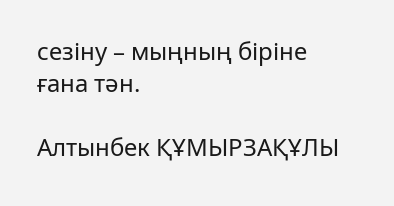сезіну – мыңның біріне ғана тән.

Алтынбек ҚҰМЫРЗАҚҰЛЫ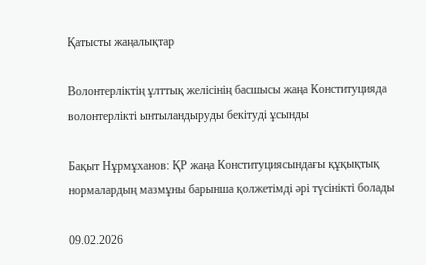Қатысты жаңалықтар

Волонтерліктің ұлттық желісінің басшысы жаңа Конституцияда волонтерлікті ынтыландыруды бекітуді ұсынды

Бақыт Нұрмұханов: ҚР жаңа Конституциясындағы құқықтық нормалардың мазмұны барынша қолжетімді әрі түсінікті болады

09.02.2026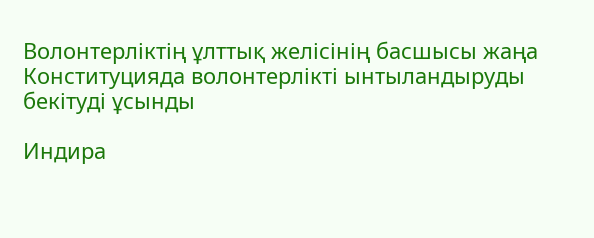Волонтерліктің ұлттық желісінің басшысы жаңа Конституцияда волонтерлікті ынтыландыруды бекітуді ұсынды

Индира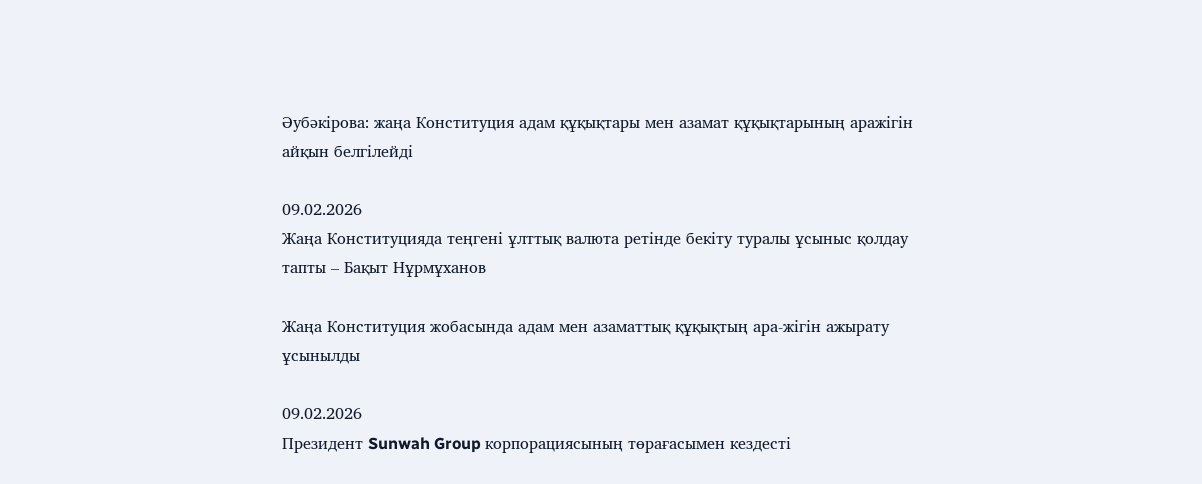Әубәкірова: жаңа Конституция адам құқықтары мен азамат құқықтарының аражігін айқын белгілейді

09.02.2026
Жаңа Конституцияда теңгені ұлттық валюта ретінде бекіту туралы ұсыныс қолдау тапты – Бақыт Нұрмұханов

Жаңа Конституция жобасында адам мен азаматтық құқықтың ара-жігін ажырату ұсынылды

09.02.2026
Президент Sunwah Group корпорациясының төрағасымен кездесті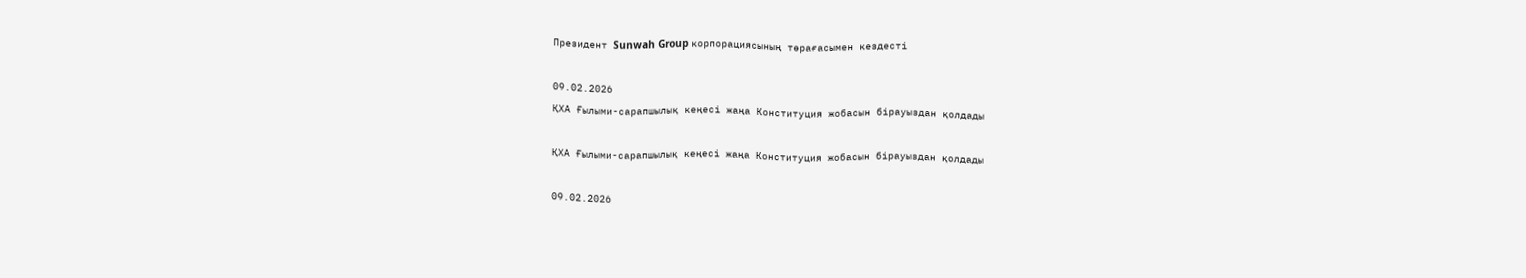Президент Sunwah Group корпорациясының төрағасымен кездесті

09.02.2026
ҚХА Ғылыми-сарапшылық кеңесі жаңа Конституция жобасын бірауыздан қолдады

ҚХА Ғылыми-сарапшылық кеңесі жаңа Конституция жобасын бірауыздан қолдады

09.02.2026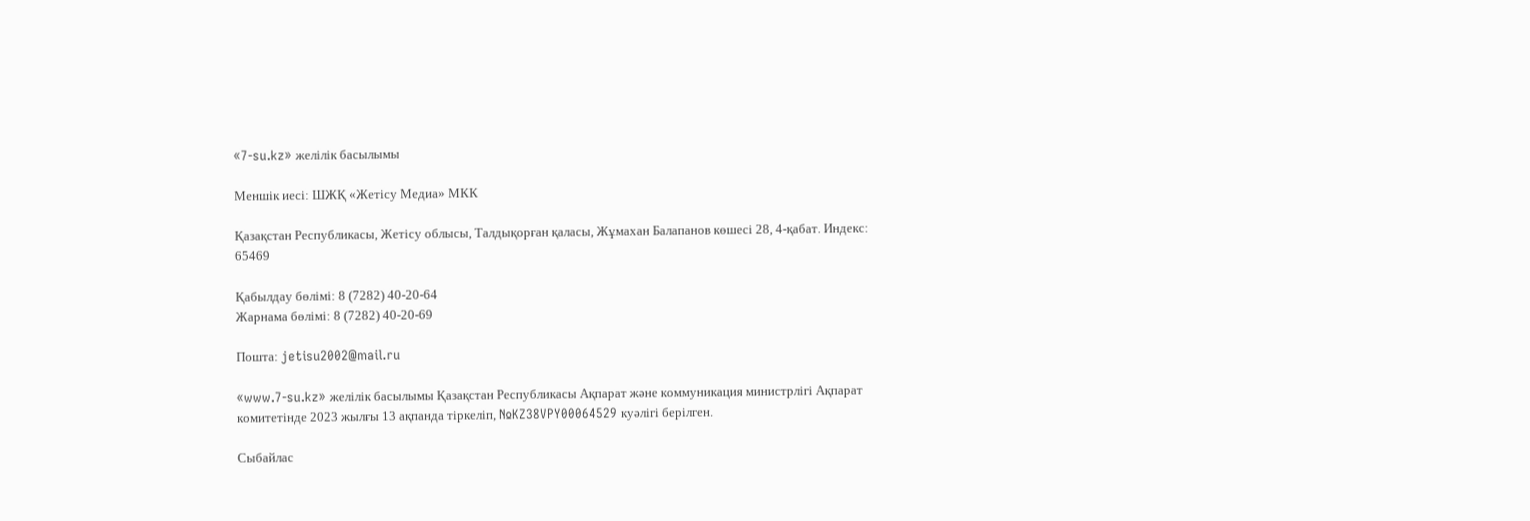«7-su.kz» желілік басылымы

Меншік иесі: ШЖҚ «Жетісу Медиа» МКК

Қазақстан Республикасы, Жетісу облысы, Талдықорған қаласы, Жұмахан Балапанов көшесі 28, 4-қабат. Индекс: 65469

Қабылдау бөлімі: 8 (7282) 40-20-64
Жарнама бөлімі: 8 (7282) 40-20-69

Пошта: jetisu2002@mail.ru

«www.7-su.kz» желілік басылымы Қазақстан Республикасы Ақпарат және коммуникация министрлігі Ақпарат комитетінде 2023 жылғы 13 ақпанда тіркеліп, №KZ38VPY00064529 куәлігі берілген.

Сыбайлас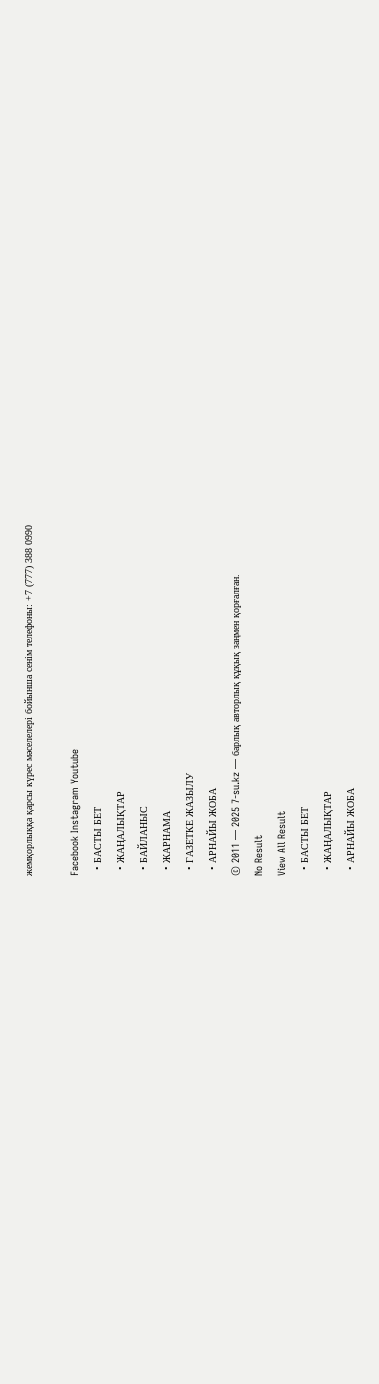жемқорлыққа қарсы күрес мәселелері бойынша сенім телефоны: +7 (777) 388 0990

Facebook Instagram Youtube
  • БАСТЫ БЕТ
  • ЖАҢАЛЫҚТАР
  • БАЙЛАНЫС
  • ЖАРНАМА
  • ГАЗЕТКЕ ЖАЗЫЛУ
  • АРНАЙЫ ЖОБА
© 2011 — 2025 7-su.kz — барлық авторлық құқық заңмен қорғалған.
No Result
View All Result
  • БАСТЫ БЕТ
  • ЖАҢАЛЫҚТАР
  • АРНАЙЫ ЖОБА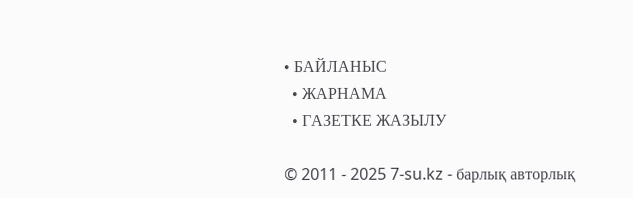• БАЙЛАНЫС
  • ЖАРНАМА
  • ГАЗЕТКЕ ЖАЗЫЛУ

© 2011 - 2025 7-su.kz - барлық авторлық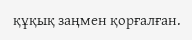құқық заңмен қорғалған.